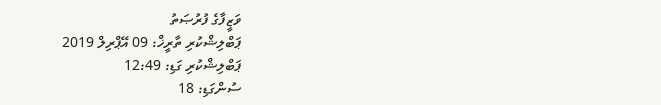ވަޒީފާގެ ފުރުޞަތު
ޕަބްލިޝްކުރި ތާރީޚް: 09 އޭޕްރިލް 2019
ޕަބްލިޝްކުރި ގަޑި: 12:49
ސުންގަޑި: 18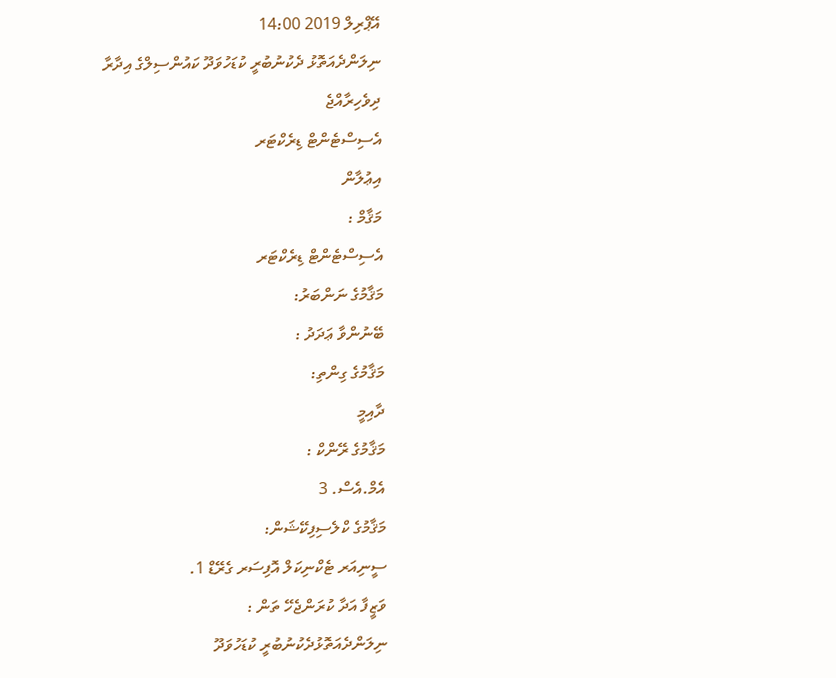އޭޕްރިލް 2019 14:00
ނިލަންދެއަތޮޅު ދެކުނުބުރީ ކުޑަހުވަދޫ ކައުންސިލްގެ އިދާރާ
ދިވެހިރާއްޖެ
އެސިސްޓެންޓް ޑިރެކްޓަރ
އިޢުލާން
މަޤާމް :
އެސިސްޓެންޓް ޑިރެކްޓަރ
މަޤާމުގެ ނަންބަރު:
ބޭނުންވާ ޢަދަދު :
މަޤާމުގެ ގިންތި:
ދާއިމީ
މަޤާމުގެ ރޭންކް :
އެމް.އެސް. 3
މަޤާމުގެ ކްލެސިފިކޭޝަން:
ސީނިއަރ ޓެކްނިކަލް އޮފިސަރ ގެރޭޑް 1.
ވަޒީފާ އަދާ ކުރަންޖެހޭ ތަން :
ނިލަންދެއަތޮޅުދެކުނުބުރީ ކުޑަހުވަދޫ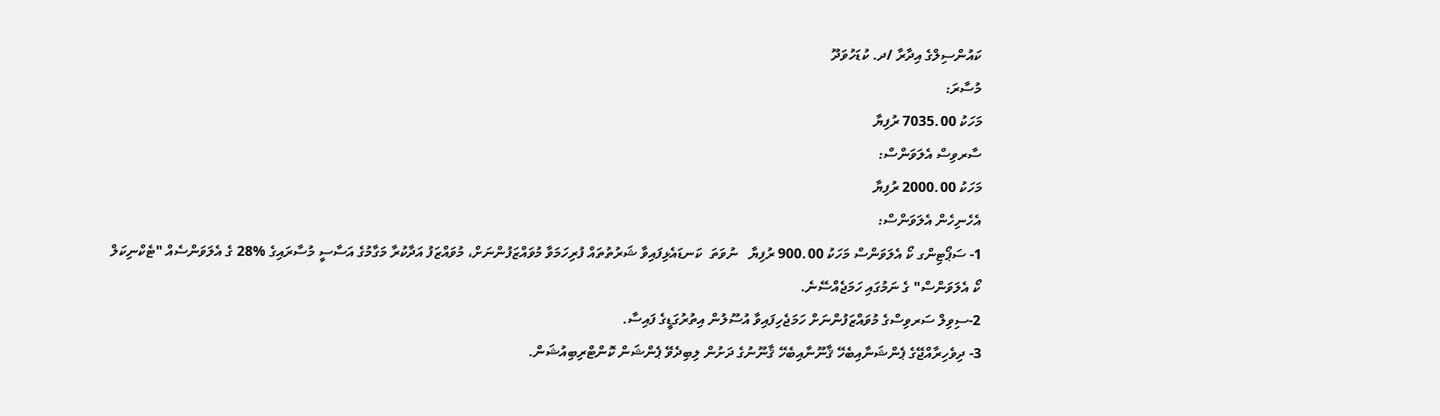ކައުންސިލްގެ އިދާރާ /ދ. ކުޑަހުވަދޫ
މުސާރަ:
މަހަކު 7035.00 ރުފިޔާ
ސާރވިސް އެލަވަންސް:
މަހަކު 2000.00 ރުފިޔާ
އެހެނިހެން އެލަވަންސް:
1- ސަޕޯޓިންގ ކޯ އެލަވަންސް މަހަކު 900.00 ރުފިޔާ   ނުވަތަ  ކަނޑައެޅިފައިވާ ޝަރުތުތައް ފުރިހަމަވާ މުވައްޒަފުންނަށް، މުވައްޒަފު އަދާކުރާ މަގާމުގެ އަސާސީ މުސާރައިގެ %28 ގެ އެލަވަންސެއް "ޓެކްނިކަލް ކޯ އެލަވަންސް" ގެ ނަމުގައި ހަމަޖެއްސޭނެ.
2-ސިވިލް ސަރވިސްގެ މުވައްޒަފުންނަށް ހަމަޖެހިފައިވާ އުސޫލުން އިތުރުގަޑީގެ ފައިސާ.
3- ދިވެހިރާއްޖޭގެ ޕެންޝަނާއިބެހޭ ޤާނޫނާއިބެހޭ ޤާނޫނުގެ ދަށުން ލިބިދެވޭ ޕެންޝަން ކޮންޓްރިބިއުޝަން.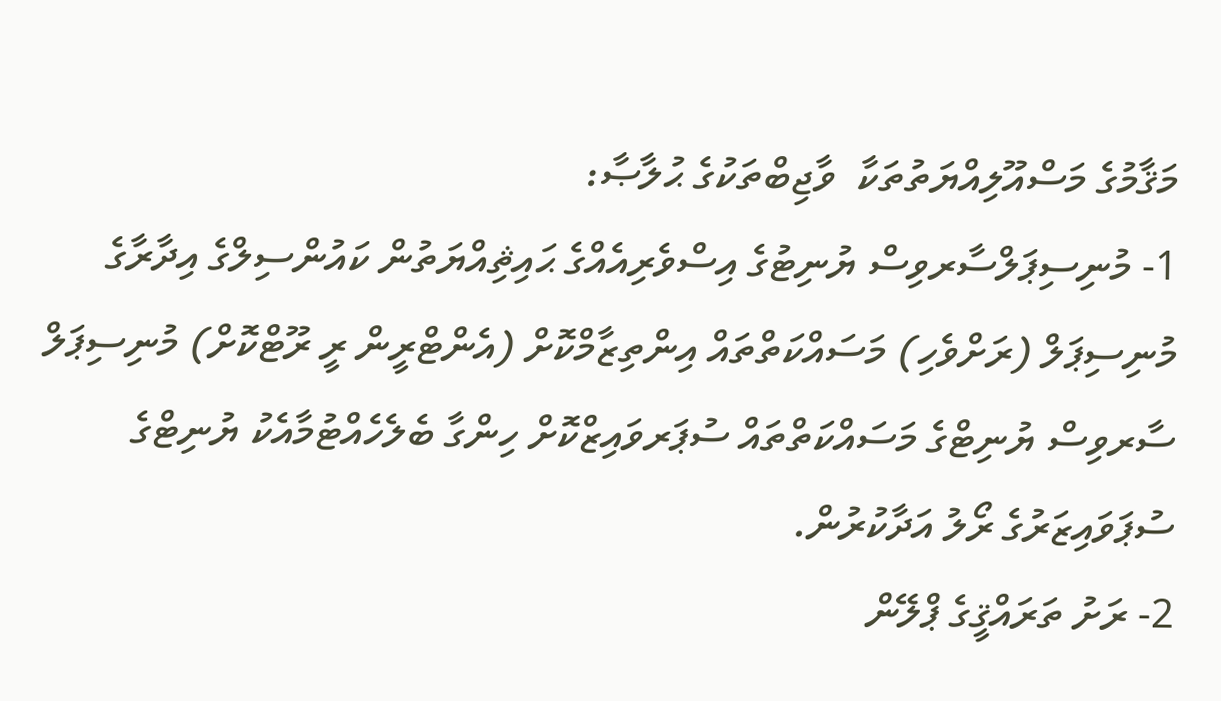މަޤާމުގެ މަސްއޫލިއްޔަތުތަކާ  ވާޖިބްތަކުގެ ޙުލާޞާ:
1- މުނިސިޕަލްސާރވިސް ޔުނިޓުގެ އިސްވެރިއެއްގެ ޙައިޘިއްޔަތުން ކައުންސިލްގެ އިދާރާގެ މުނިސިޕަލް (ރަށްވެހި) މަސައްކަތްތައް އިންތިޒާމްކޮށް (އެންޓްރީން ރީ ރޫޓްކޮށް) މުނިސިޕަލް ސާރވިސް ޔުނިޓްގެ މަސައްކަތްތައް ސުޕަރވައިޒްކޮށް ހިންގާ ބެލެހެއްޓުމާއެކު ޔުނިޓްގެ ސުޕަވައިޒަރުގެ ރޯލު އަދާކުރުން.
2- ރަށު ތަރައްޤީގެ ޕްލޭން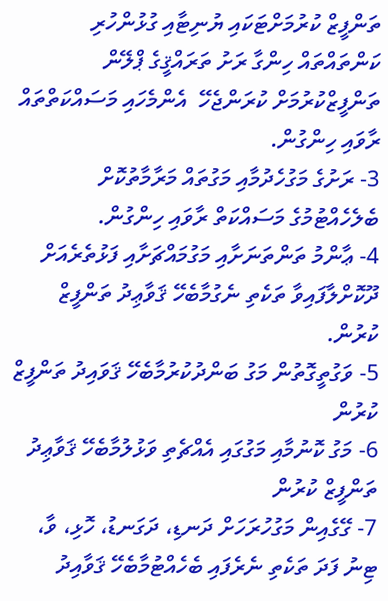ތަންފީޒް ކުރުމަށްޓަކައި ޔުނިޓާއި ގުޅުންހުރި ކަންތައްތައް ހިންގާ ރަށު ތަރައްޤީގެ ޕްލޭން ތަންފީޒްކުރުމަށް ކުރަންޖެހޭ  އެންމެހައި މަސައްކަތްތައް ރާވައި ހިންގުން.
3- ރަށުގެ މަގުހެދުމާއި މަގުތައް މަރާމާތުކޮށް ބެލެހެއްޓުމުގެ މަސައްކަތް ރާވައި ހިންގުން.
4- ޢާންމު ތަންތަނަށާއި މަގުމައްޗަށާއި ފަޅުތެރެއަށް ދޫކޮށްލާފައިވާ ތަކެތި ނެގުމާބެހޭ ޤަވާޢިދު ތަންފީޒް ކުރުން.
5- ވަގުތީގޮތުން މަގު ބަންދުކުރުމާބެހޭ ޤަވައިދު ތަންފީޒް ކުރުން
6- މަގު ކޮނުމާއި މަގުގައި އެއްޗެތި ވަޅުލުމާބެހޭ ޤަވާޢިދު ތަންފީޒް ކުރުން
7- ގޭގެއިން މަގުހުރަހަށް ދަނޑި، ދަގަނޑު، ހޮޅި، ވާ، ޓިނު ފަދަ ތަކެތި ނެރެފައި ބެހެއްޓުމާބެހޭ ޤަވާއިދު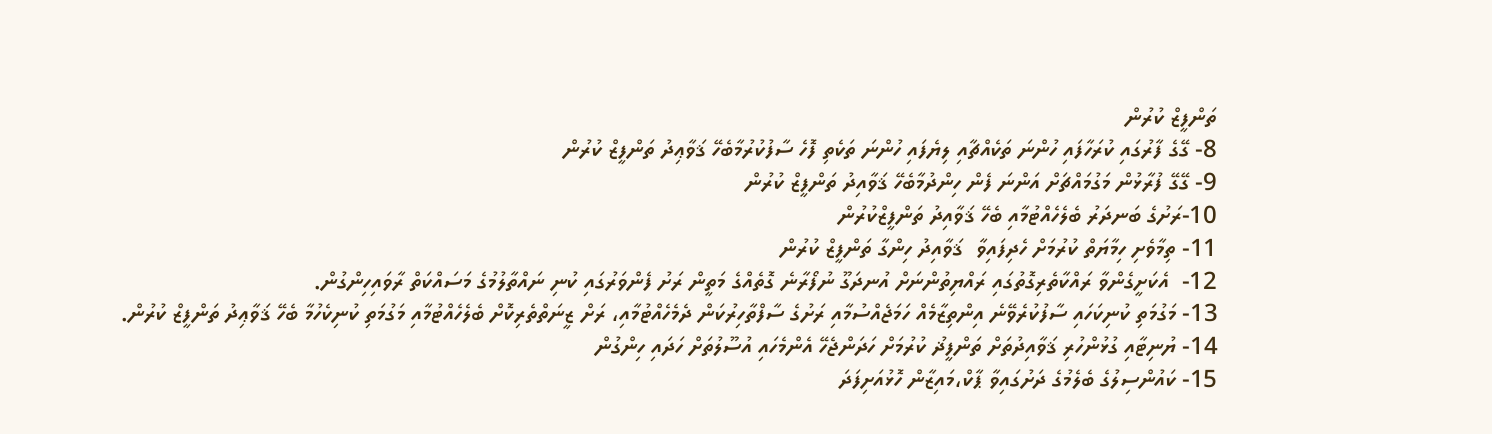ތަންފީޒް ކުރުން
8- ގޭގެ ފާރުގައި ކުރަހާފައި ހުންނަ ތަކެއްޗާއި ލިޔެފައި ހުންނަ ތަކެތި ފޮހެ ސާފުކުރުމާބެހޭ ޤަވާޢިދު ތަންފީޒް ކުރުން
9- ގޭގޭ ފުރާޅުން މަގުމައްޗަށް އަންނަ ފެން ހިންދުމާބެހޭ ޤަވާއިދު ތަންފީޒް ކުރުން
10-ރަށުގެ ބަނދަރު ބެލެހެއްޓުމާއި ބެހޭ ޤަވާއިދު ތަންފީޒްކުރުން
11- ތިމާވެށި ހިމާޔަތް ކުރުމަށް ހެދިފައިވާ  ޤަވާއިދު ހިންގާ ތަންފީޒް ކުރުން
12-  އެކަށީގެންވާ ރައްކާތެރިގޮތުގައި ރައްޔިތުންނަށް އުނދަގޫ ނުފޯރާނެ ގޮތެއްގެ މަތީން ރަށު ފެންވަރުގައި ކުނި ނައްތާލުމުގެ މަސައްކަތް ރާވައިހިންގުން.
13- މަގުމަތި ކުނިކަހައި ސާފުކުރެވޭނެ އިންތިޒާމެއް ހަމަޖެއްސުމާއި ރަށުގެ ސާފްތާހިރުކަން ދެމެހެއްޓުމާއި، ރަށް ޒީނަތްތެރިކޮށް ބެލެހެއްޓުމާއި މަގުމަތި ކުނިކެހުމާ ބެހޭ ޤަވާޢިދު ތަންފީޒް ކުރުން.
14- ޔުނިޓާއި ގުޅުންހުރި ޤަވާއިދުތަށް ތަންފީޛު ކުރުމަށް ހަދަންޖެހޭ އެންމެހައި އުސޫލުތަށް ހަދައި ހިންގުން
15- ކައުންސިލުގެ ބެލެމުގެ ދަށުގައިވާ ޕާކް،މައިޒާން ހޮޅުއަށިފަދަ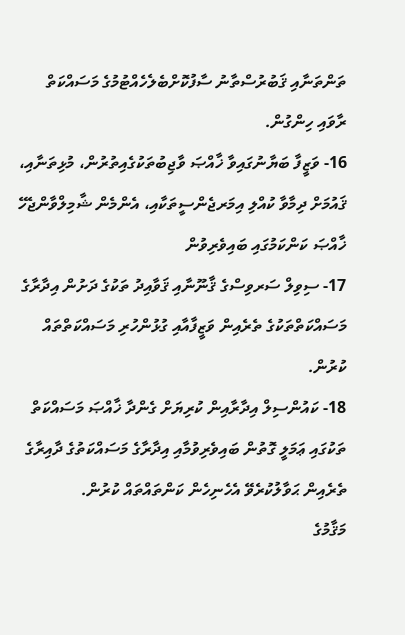ތަންތަނާއި ޤަބުރުސްތާނު ސާފުކޮށްބެލެހެއްޓުމުގެ މަސައްކަތް ރާވައި ހިންގުން.
16- ވަޒީފާ ބަޔާނުގައިވާ ޚާއްޞަ ވާޖިބުތަކުގެއިތުރުން، މުޅިތަނާއި، ޤައުމަށް ދިމާވާ ކުއްލި އިމަރޖެންސީތަކާއި، އެންމެން ޝާމިލްވާންޖެހޭ ޚާއްޞަ ކަންކަމުގައި ބައިވެރިވުން
17- ސިވިލް ސަރވިސްގެ ޤާނޫނާއި ޤަވާއިދު ތަކުގެ ދަށުން އިދާރާގެ މަސައްކަތްތަކުގެ ތެރެއިން ވަޒީފާއާއި ގުޅުންހުރި މަސައްކަތްތައް ކުރުން.
18- ކައުންސިލް އިދާރާއިން ކުރިޔަށް ގެންދާ ޚާއްޞަ މަސައްކަތް ތަކުގައި ޢަމަލީ ގޮތުން ބައިވެރިވުމާއި އިދާރާގެ މަސައްކަތުގެ ދާއިރާގެ ތެރެއިން ޙަވާލުކުރެވޭ އެހެނިހެން ކަންތައްތައް ކުރުން.
މަޤާމުގެ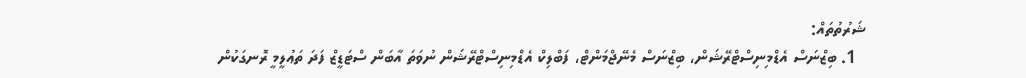ޝަރުތުތައް:
  1. ބިޒްނަސް އެޑްމިނިސްޓްރޭޝަން، ބިޒްނަސް މެނޭޖްމަންޓް، ފަބްލިކް އެޑްމިނިސްޓްރޭޝަން ނުވަތަ އާބަން ސްޓަޑީޒް ފަދަ ތަޢުލީމީ ރޮނގަކުން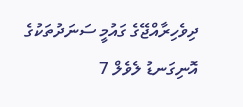ދިވެހިރާއްޖޭގެ ގައުމީ ސަނަދުތަކުގެ އޮނިގަނޑު ލެވެލް 7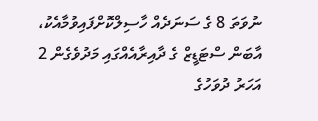ނުވަތަ 8 ގެ ސަނަދެއް ހާސިލްކޮށްފައިވުމާއެކު، އާބަން ސްޓަޑީޒް ގެ ދާއިރާއެއްގައި މަދުވެގެން 2 އަހަރު ދުވަހުގެ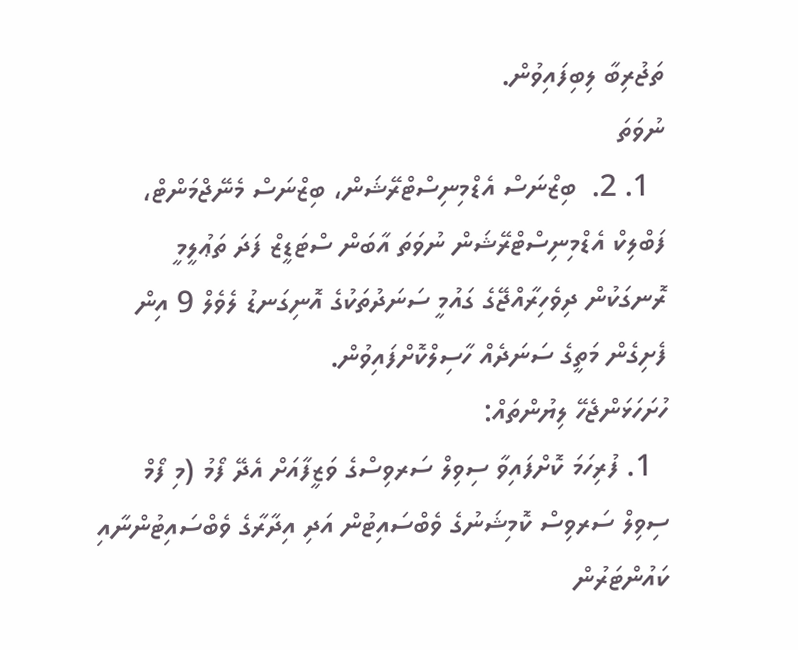ތަޖުރިބާ ލިބިފައިވުން.
ނުވަތަ
  1. 2.  ބިޒްނަސް އެޑްމިނިސްޓްރޭޝަން، ބިޒްނަސް މެނޭޖްމަންޓް، ފަބްލިކް އެޑްމިނިސްޓްރޭޝަން ނުވަތަ އާބަން ސްޓަޑީޒް ފަދަ ތަޢުލީމީ ރޮނގަކުން ދިވެހިރާއްޖޭގެ ގައުމީ ސަނަދުތަކުގެ އޮނިގަނޑު ލެވެލް 9 އިން ފެށިގެން މަތީގެ ސަނަދެއް ހާސިލްކޮށްފައިވުން.
ހުށަހަޅަންޖެހޭ ލިޔުންތައް:
  1. ފުރިހަމަ ކޮށްފައިވާ ސިވިލް ސަރވިސްގެ ވަޒީފާއަށް އެދޭ ފޯމު (މި ފޯމް ސިވިލް ސަރވިސް ކޮމިޝަނުގެ ވެބްސައިޓުން އަދި އިދާރާގެ ވެބްސައިޓުންނާއި ކައުންޓަރުން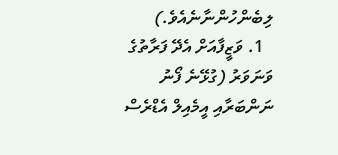ލިބެންހުންނާނެއެވެ.)
  1. ވަޒީފާއަށް އެދޭ ފަރާތުގެ ވަނަވަރު (ގުޅޭނެ ފޯނު ނަންބަރާއި އީމެއިލް އެޑްރެސް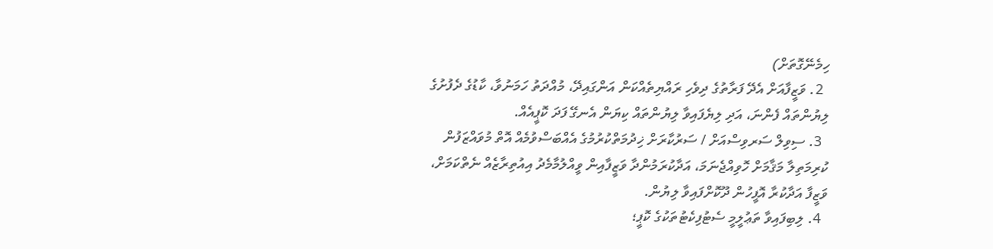ހިމެނޭގޮތަށް)
  2. ވަޒީފާއަށް އެދޭ ފަރާތުގެ ދިވެހި ރައްޔިތެއްކަން އަންގައިދޭ، މުއްދަތު ހަމަނުވާ، ކާޑުގެ ދެފުށުގެ ލިޔުންތައް ފެންނަ، އަދި ލިޔެފައިވާ ލިޔުންތައް ކިޔަން އެނގޭ ފަދަ ކޮޕީއެއް.
  3. ސިވިލް ސަރވިސްއަށް / ސަރުކާރަށް ޚިދުމަތްކުރުމުގެ އެއްބަސްވުމެއް އޮތް މުވައްޒަފުން ކުރިމަތިލާ މަޤާމަށް ހޮވިއްޖެނަމަ، އަދާކުރަމުންދާ ވަޒީފާއިން ވީއްލުމާމެދު އިއުތިރާޒެއް ނެތްކަމަށް، ވަޒީފާ އަދާކުރާ އޮފީހުން ދޫކޮށްފައިވާ ލިޔުން.
  4. ލިބިފައިވާ ތަޢުލީމީ ސެޓުފިކެޓުތަކުގެ ކޮޕީ؛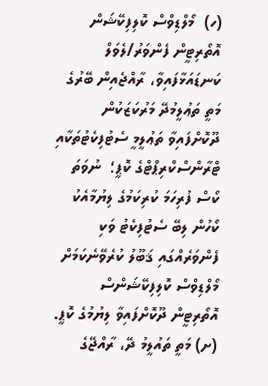(ހ)  މޯލްޑިވްސް ކޮލިފިކޭޝަން އޮތޯރިޓީން ފެންވަރު/ލެވަލް ކަނޑައަޅާފައިވާ، ރާއްޖެއިން ބޭރުގެ މަތީ ތަޢުލީމުދޭ މަރުކަޒަކުން ދޫކޮށްފައިވާ ތަޢުލީމީ ސެޓުފިކެޓުތަކާއި ޓްރާންސްކްރިޕްޓްގެ ކޮޕީ؛  ނުވަތަ ކޯސް ފުރިހަމަ ކުރިކަމުގެ ލިޔުމާއެކު ކޯހުން ލިބޭ ސެޓުފިކެޓު ވަކި ފެންވަރެއްގައި ޤަބޫލު ކުރެވޭނެކަމަށް މޯލްޑިވްސް ކޮލިފިކޭޝަންސް އޮތޯރިޓީން ދޫކޮށްފައިވާ ލިޔުމުގެ ކޮޕީ.
(ށ) މަތީ ތައުލީމު ދޭ، ރާއްޖޭގެ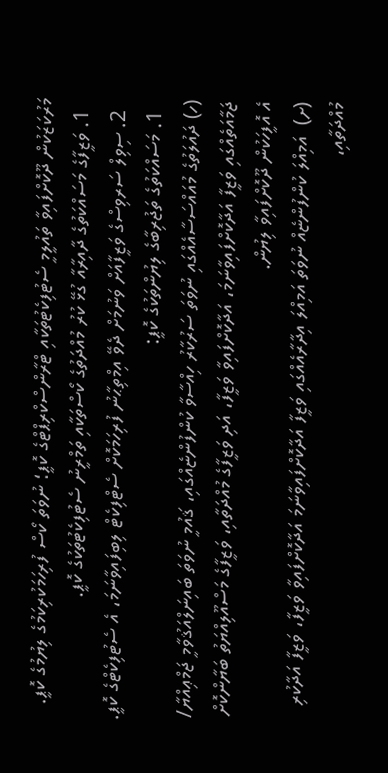މަރުކަޒަކުން ދޫކޮށްފައިވާ ތައުލީމީ ސެޓުފިކެޓުތަކާއި ޓްރާންސްކްރިޕްޓްގެ ކޮޕީ؛ ނުވަތަ ކޯސް ފުރިހަމަކުރިކަމުގެ ލިޔުމުގެ ކޮޕީ.
  1. ވަޒީފާގެ މަސައްކަތުގެ ދާއިރާއާ ގުޅޭ ކުރު މުއްދަތުގެ ކޯސްތަކާއި ތަމްރީނު ސެޓުފިކެޓުތަކުގެ ކޮޕީ.
  2. ސިވިލް ސަރވިސްގެ ވަޒީފާއަށް ވަނުމަށް ދެވޭ އިމްތިޙާނު ފުރިހަމަކޮށް ސެޓްފިކެޓް ލިބިފައިވާނަމަ، އެ ސެޓުފިކެޓްގެ ކޮޕީ.
  1. މަސައްކަތުގެ ތަޖުރިބާގެ ލިޔުންތަކުގެ ކޮޕީ:
(ހ) ދައުލަތުގެ މުއައްސަސާއެއްގައި ނުވަތަ ސަރުކާރު ހިއްސާވާ ކުންފުންޏެއްގައި، ޤައުމީ ނުވަތަ ބައިނަލްއަޤުވާމީ ޖަމްޢިއްޔާ/ ޖަމާއަތެއްގައި ވަޒީފާ އަދާކޮށްފައިވާނަމަ، އަދާކޮށްފައިވާ ވަޒީފާ، އަދި ވަޒީފާގެ މުއްދަތާއި، ވަޒީފާގެ މަސްއޫލިއްޔަތު ބަޔާންކޮށް އެ އޮފީހަކުން ދޫކޮށްފައިވާ ލިޔުން.
(ށ)  އަމިއްލަ ކުންފުންޏެއް ނުވަތަ އަމިއްލަ އިދާރާއެއްގައި ވަޒީފާ އަދާކޮށްފައިވާނަމަ އަދާކޮށްފައިވާ ވަޒީފާ، ވަޒީފާ އަދާކުރި މުއްދަތާއި،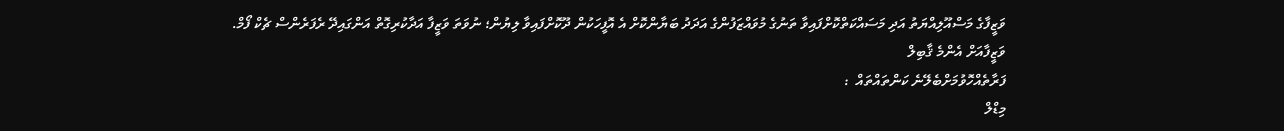ވަޒީފާގެ މަސްއޫލިއްޔަތު އަދި މަސައްކަތްކޮށްފައިވާ ތަނުގެ މުވައްޒަފުންގެ އަދަދު ބަޔާންކޮށް އެ އޮފީހަކުން ދޫކޮށްފައިވާ ލިޔުން؛ ނުވަތަ ވަޒީފާ އަދާކުރިގޮތް އަންގައިދޭ ރެފަރެންސް ޗެކް ފޯމް.
ވަޒީފާއަށް އެންމެ ޤާބިލް
ފަރާތެއްހޮވުމަށްބެލޭނެ ކަންތައްތައް  :
މިޑްލް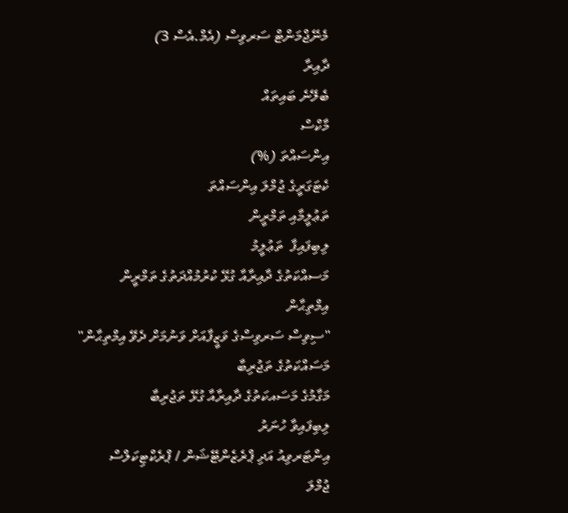މެނޭޖްމަންޓް ސަރވިސް (އެމް.އެސް 3)
ދާއިރާ
ބެލޭނެ ބައިތައް
މާކްސް
އިންސައްތަ (%)
ކެޓަގަރީގެ ޖުމްލަ އިންސައްތަ
ތަޢުލީމާއި ތަމްރީން
ލިބިފައިފާ  ތަޢުލީމު
މަސއްކަތުގެ ދާއިރާއާ ގުޅޭ ކުރުމުއްދަތުގެ ތަމްރީން
އިމްތިޙާން
"ސިވިސް ސަރވިސްގެ ވަޒީފާއަށް ވަނުމަށް ދެވޭ އިމްތިޙާން"
މަސައްކަތުގެ ތަޖުރިބާ
މަގާމުގެ މަސައކަތުގެ ދާއިރާއާ ގުޅޭ ތަޖުރިބާ
ލިބިފައިވާ ހުނަރު
އިންޓަރވިއު އަދި ޕްރެޒެންޓޭޝަން / ޕްރެކްޓިކަލްސް
ޖުމްލަ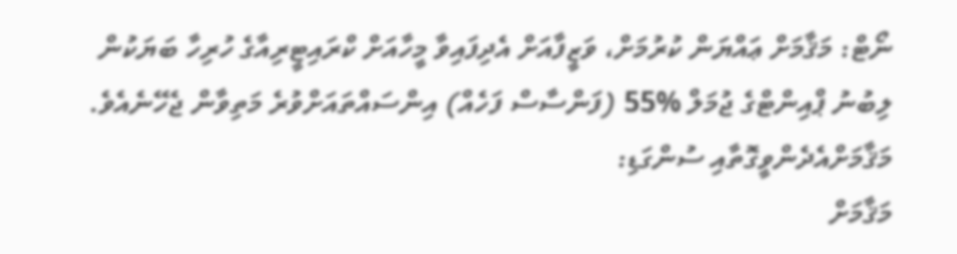ނޯޓް: މަޤާމަށް ޢައްޔަން ކުރުމަށް، ވަޒީފާއަށް އެދިފައިވާ މީހާއަށް ކްރައިޓީރިއާގެ ހުރިހާ ބަޔަކުން ލިބުނު ޕްއިންޓްގެ ޖުމަލް %55 (ފަންސާސް ފަހެއް) އިންސައްތައަށްވުރެ މަތިވާން ޖެހޭނެއެވެ.
މަޤާމަށްއެދެންވީގޮތާއި ސުންގަޑި:
މަޤާމަށް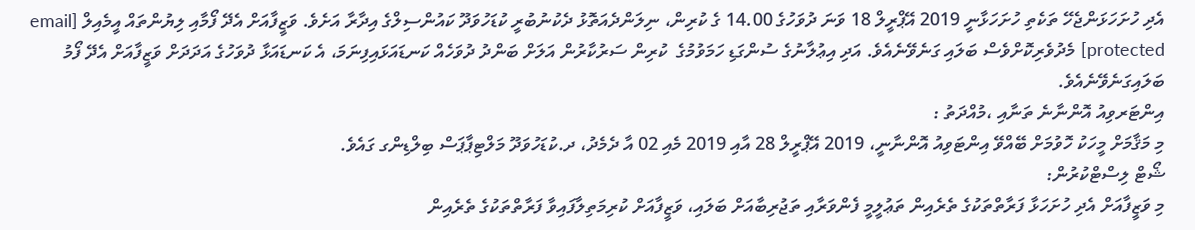އެދި ހުށަހަޅަންޖެހޭ ތަކެތި ހުށަހަޅާނީ 2019 އޭޕްރީލް 18 ވަނަ ދުވަހުގެ 14.00 ގެ ކުރިން، ނިލަންދެއަތޮޅު ދެކުނުބުރީ ކުޑަހުވަދޫ ކައުންސިލްގެ އިދާރާ އަށެވެ. ވަޒީފާއަށް އެދޭ ފޯމާއި ލިޔުންތައް އީމެއިލް [email protected] މެދުވެރިކޮށްވެސް ބަލައި ގަނެވޭނެއެވެ. އަދި އިޢުލާނުގެ ސުންގަޑި ހަމަވުމުގެ  ކުރިން ސަރުކާރުން އަލަށް ބަންދު ދުވަހެއް ކަނޑައަޅައިފިނަމަ، އެ ކަނޑައަޅާ ދުވަހުގެ އަދަދަށް ވަޒީފާއަށް އެދޭ ފޯމު ބަލައިގަނެވޭނެއެވެ.
އިންޓަރވިއު އޮންނާނެ ތަނާއި ،މުއްދަތު :
މި މަޤާމަށް މީހަކު ހޮވުމަށް ބޭއްވޭ އިންޓަވިއު އޮންނާނީ، 2019 އޭޕްރީލް 28 އާއި 2019 މެއި 02 އާ ދެމެދު، ދ.ކުޑަހުވަދޫ މަލްޓިޕާޕަސް ބިލްޑިންގ ގައެވެ.
ޝޯޓް ލިސްޓްކުރުން:
މި ވަޒީފާއަށް އެދި ހުށަހަޅާ ފަރާތްތަކުގެ ތެރެއިން ތަޢުލީމީ ފެންވަރާއި ތަޖުރިބާއަށް ބަލައި، ވަޒީފާއަށް ކުރިމަތިލާފައިވާ ފަރާތްތަކުގެ ތެރެއިން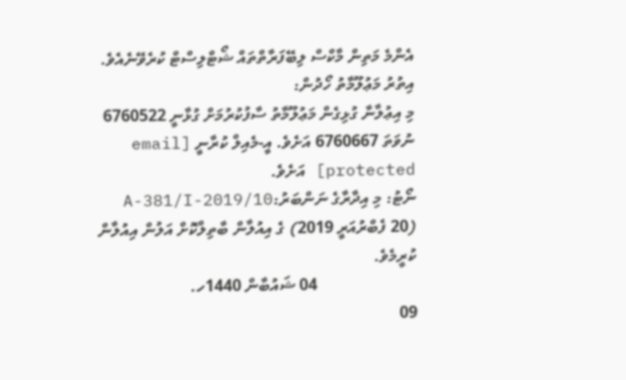އެންމެ މަތިން މާކްސް ލިބޭފަރާތްތައް ޝޯޓްލިސްޓް ކުރެވޭނެއެވެ.
އިތުރު މަޢުލޫމާތު ހޯދުން:
މި އިޢުލާނާ ގުޅިގެން މަޢުލޫމާތު ސާފުކުރުމަށް ގުޅާނީ 6760522 ނުވަތަ 6760667 އަށެވެ. އީ-މެއިލް ކުރާނީ [email protected] އަށެވެ.
ނޯޓު: މި އިދާރާގެ ނަންބަރު:A-381/I-2019/10  (20 ފެބްރުއަރީ 2019) ގެ އިއުލާން ބާތިލްކޮށް އަލުން އިއުލާން ކުރީމެވެ.
                        04 ޝައުބާން 1440ހ.
09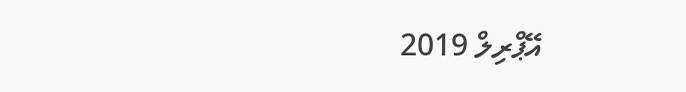އޭޕްރިލް 2019